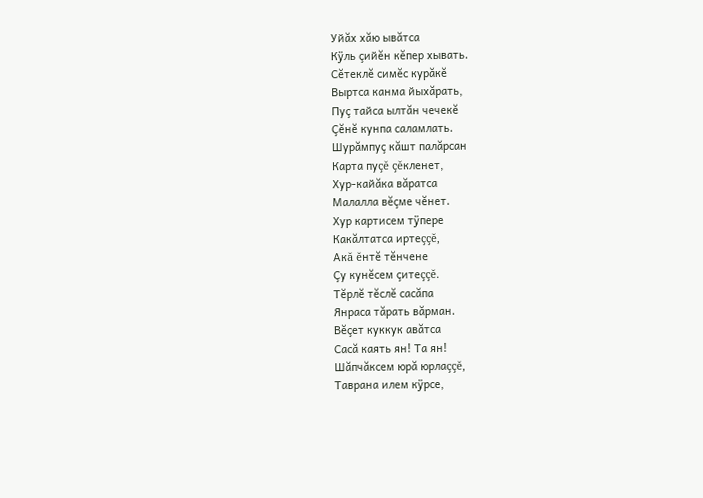Уйăх хăю ывăтса
Кÿль çийĕн кĕпер хывать.
Сĕтеклĕ симĕс курăкĕ
Выртса канма йыхăрать,
Пуç тайса ылтăн чечекĕ
Çĕнĕ кунпа саламлать.
Шурăмпуç кăшт палăрсан
Карта пуçĕ çĕкленет,
Хур-кайăка вăратса
Малалла вĕçме чĕнет.
Хур картисем тÿпере
Какăлтатса иртеççĕ,
Акă ĕнтĕ тĕнчене
Çу кунĕсем çитеççĕ.
Тĕрлĕ тĕслĕ сасăпа
Янраса тăрать вăрман.
Вĕçет куккук авăтса
Сасă каять ян! Та ян!
Шăпчăксем юрă юрлаççĕ,
Таврана илем кÿрсе,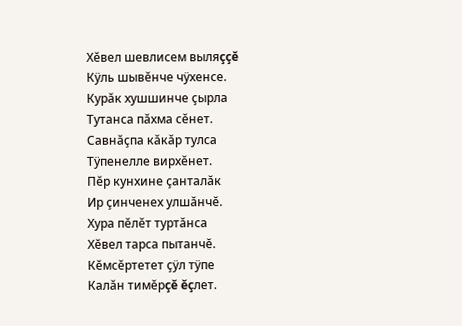Хĕвел шевлисем выляççĕ
Кÿль шывĕнче чÿхенсе.
Курăк хушшинче çырла
Тутанса пăхма сĕнет.
Савнăçпа кăкăр тулса
Тÿпенелле вирхĕнет.
Пĕр кунхине çанталăк
Ир çинченех улшăнчĕ.
Хура пĕлĕт туртăнса
Хĕвел тарса пытанчĕ.
Кĕмсĕртетет çÿл тÿпе
Калăн тимĕрçĕ ĕçлет.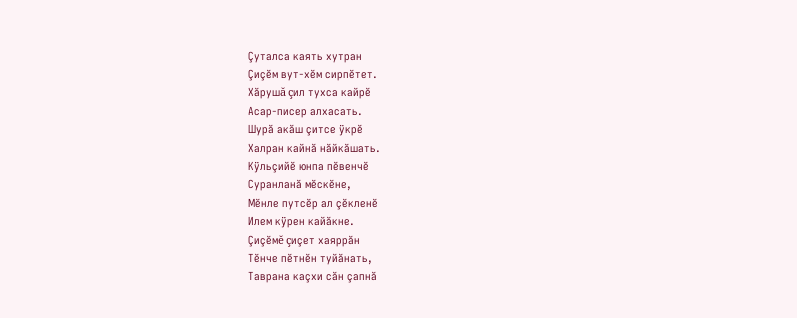Çуталса каять хутран
Çиçĕм вут-хĕм сирпĕтет.
Хăрушă çил тухса кайрĕ
Асар-писер алхасать.
Шурă акăш çитсе ÿкрĕ
Халран кайнă нăйкăшать.
Кÿльçийĕ юнпа пĕвенчĕ
Суранланă мĕскĕне,
Мĕнле путсĕр ал çĕкленĕ
Илем кÿрен кайăкне.
Çиçĕмĕ çиçет хаяррăн
Тĕнче пĕтнĕн туйăнать,
Таврана каçхи сăн çапнă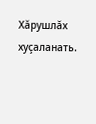Хăрушлăх хуçаланать.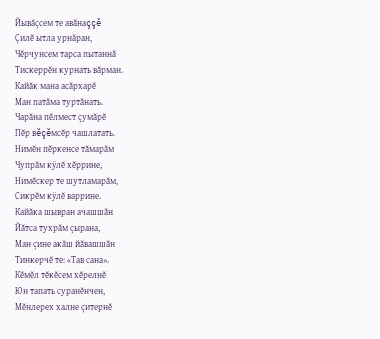Йывăçсем те авăнаççĕ
Çилĕ ытла урнăран,
Чĕрчунсем тарса пытаннă
Тискеррĕн курнать вăрман.
Кайăк мана асăрхарĕ
Ман патăма туртăнать.
Чарăна пĕлмест çумăрĕ
Пĕр вĕçĕмсĕр чашлатать.
Нимĕн пĕркенсе тăмарăм
Чупрăм кÿлĕ хĕррине,
Нимĕскер те шутламарăм,
Сикрĕм кÿлĕ варрине.
Кайăка шывран ачашшăн
Йăтса тухрăм çырана,
Ман çине акăш йăвашшăн
Тинкерчĕ те: «Тав сана».
Кĕмĕл тĕкĕсем хĕрелнĕ
Юн тапать суранĕнчен,
Мĕнлерех халне çитернĕ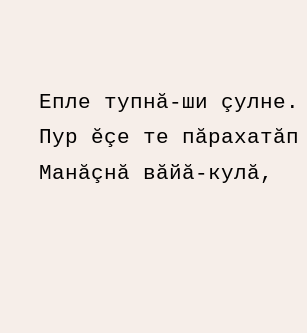Епле тупнă-ши çулне.
Пур ĕçе те пăрахатăп
Манăçнă вăйă-кулă,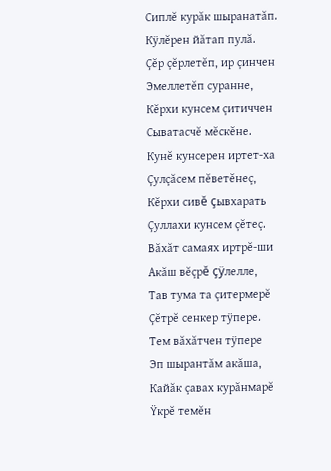Сиплĕ курăк шыранатăп.
Кÿлĕрен йăтап пулă.
Çĕр çĕрлетĕп, ир çинчен
Эмеллетĕп суранне,
Кĕрхи кунсем çитиччен
Сыватасчĕ мĕскĕне.
Кунĕ кунсерен иртет-ха
Çулçăсем пĕветĕнеç,
Кĕрхи сивĕ çывхарать
Çуллахи кунсем çĕтеç.
Вăхăт самаях иртрĕ-ши
Акăш вĕçрĕ çÿлелле,
Тав тума та çитермерĕ
Çĕтрĕ сенкер тÿпере.
Тем вăхăтчен тÿпере
Эп шырантăм акăша,
Кайăк çавах курăнмарĕ
Ÿкрĕ темĕн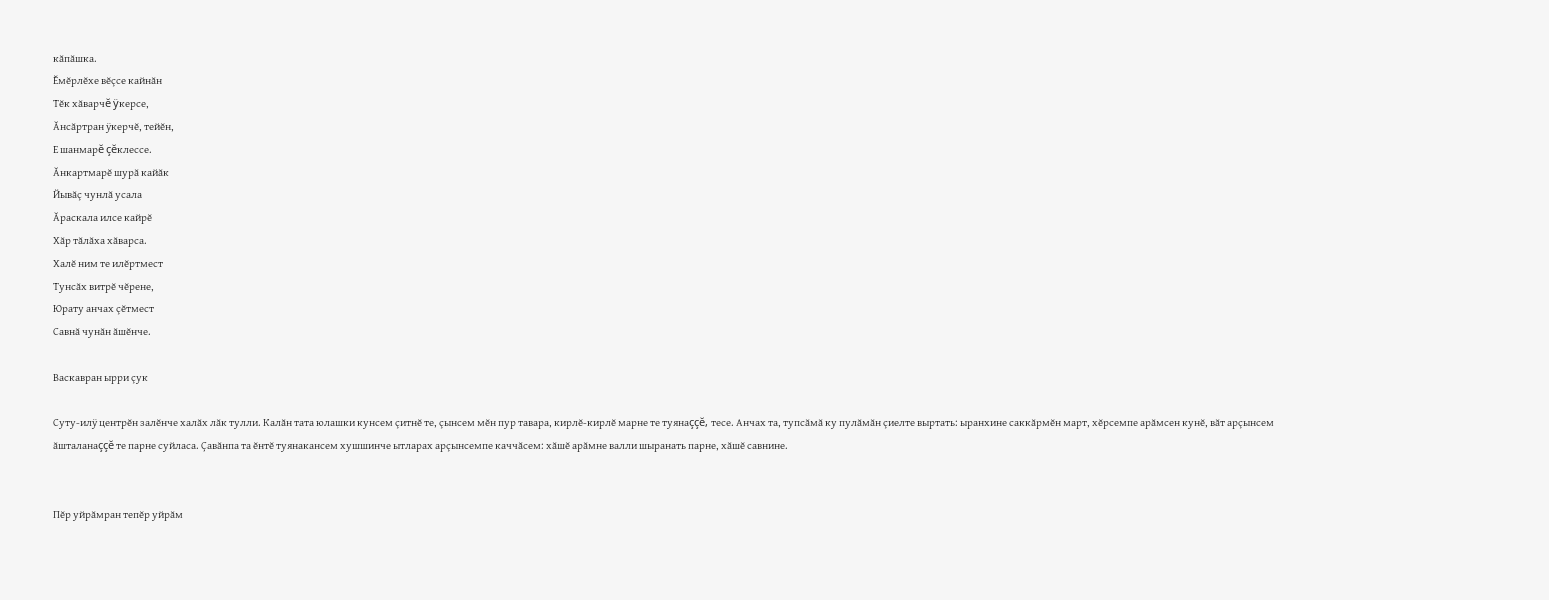кăпăшка.
Ĕмĕрлĕхе вĕçсе кайнăн
Тĕк хăварчĕ ÿкерсе,
Ăнсăртран ÿкерчĕ, тейĕн,
Е шанмарĕ çĕклессе.
Ăнкартмарĕ шурă кайăк
Йывăç чунлă усала
Ăраскала илсе кайрĕ
Хăр тăлăха хăварса.
Халĕ ним те илĕртмест
Тунсăх витрĕ чĕрене,
Юрату анчах çĕтмест
Савнă чунăн ăшĕнче.

Васкавран ырри çук

Суту-илÿ центрĕн залĕнче халăх лăк тулли. Калăн тата юлашки кунсем çитнĕ те, çынсем мĕн пур тавара, кирлĕ-кирлĕ марне те туянаççĕ, тесе. Анчах та, тупсăмă ку пулăмăн çиелте выртать: ыранхине саккăрмĕн март, хĕрсемпе арăмсен кунĕ, вăт арçынсем ăшталанаççĕ те парне суйласа. Çавăнпа та ĕнтĕ туянакансем хушшинче ытларах арçынсемпе каччăсем: хăшĕ арăмне валли шыранать парне, хăшĕ савнине.


Пĕр уйрăмран тепĕр уйрăм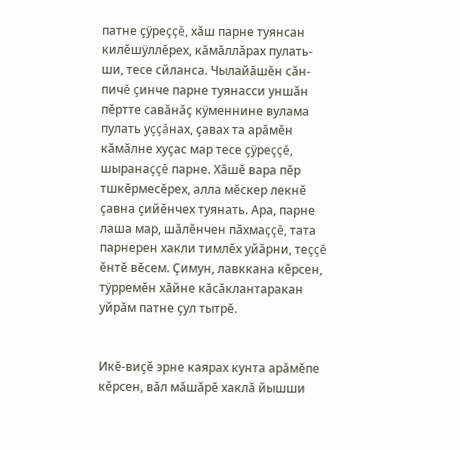патне çÿреççĕ, хăш парне туянсан килĕшÿллĕрех, кăмăллăрах пулать-ши, тесе сйланса. Чылайăшĕн сăн-пичĕ çинче парне туянасси уншăн пĕртте савăнăç кÿменнине вулама пулать уççăнах, çавах та арăмĕн кăмăлне хуçас мар тесе çÿреççĕ, шыранаççĕ парне. Хăшĕ вара пĕр тшкĕрмесĕрех, алла мĕскер лекнĕ çавна çийĕнчех туянать. Ара, парне лаша мар, шăлĕнчен пăхмаççĕ, тата парнерен хакли тимлĕх уйăрни, теççĕ ĕнтĕ вĕсем. Çимун, лавккана кĕрсен, тÿрремĕн хăйне кăсăклантаракан уйрăм патне çул тытрĕ.


Икĕ-виçĕ эрне каярах кунта арăмĕпе кĕрсен, вăл мăшăрĕ хаклă йышши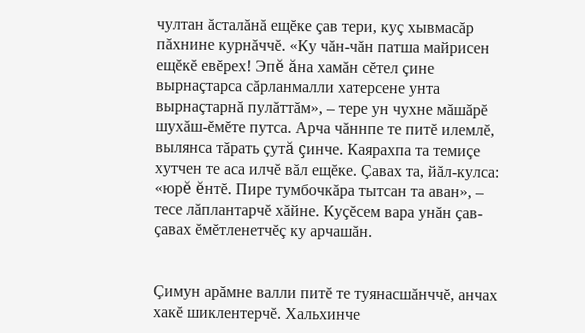чултан ăсталăнă ещĕке çав тери, куç хывмасăр пăхнине курнăччĕ. «Ку чăн-чăн патша майрисен ещĕкĕ евĕрех! Эпĕ ăна хамăн сĕтел çине вырнаçтарса сăрланмалли хатерсене унта вырнаçтарнă пулăттăм», – тере ун чухне мăшăрĕ шухăш-ĕмĕте путса. Арча чăннпе те питĕ илемлĕ, вылянса тăрать çутă çинче. Каярахпа та темиçе хутчен те аса илчĕ вăл ещĕке. Çавах та, йăл-кулса: «юрĕ ĕнтĕ. Пире тумбочкăра тытсан та аван», – тесе лăплантарчĕ хăйне. Куçĕсем вара унăн çав-çавах ĕмĕтленетчĕç ку арчашăн.


Çимун арăмне валли питĕ те туянасшăнччĕ, анчах хакĕ шиклентерчĕ. Хальхинче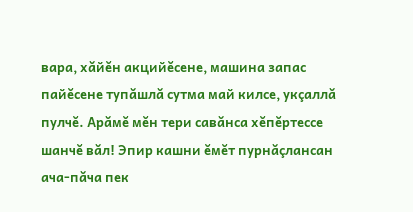вара, хăйĕн акцийĕсене, машина запас пайĕсене тупăшлă сутма май килсе, укçаллă пулчĕ. Арăмĕ мĕн тери савăнса хĕпĕртессе шанчĕ вăл! Эпир кашни ĕмĕт пурнăçлансан ача-пăча пек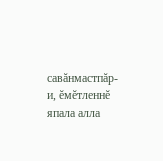савăнмастпăр-и, ĕмĕтленнĕ япала алла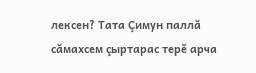лексен? Тата Çимун паллă сăмахсем çыртарас терĕ арча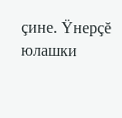çине. Ÿнерçĕ юлашки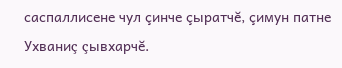саспаллисене чул çинче çыратчĕ, çимун патне Ухваниç çывхарчĕ.